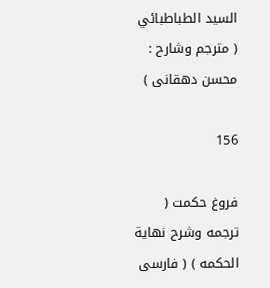السيد الطباطبائي ( مترجم وشارح : محسن دهقانى )

156

فروغ حكمت ( ترجمه وشرح نهاية الحكمه ) ( فارسى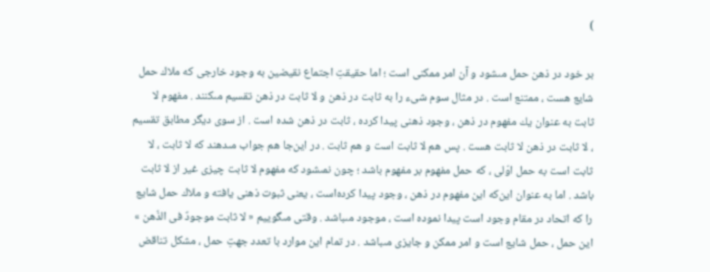)

بر خود در ذهن حمل مىشود و آن امر ممكنى است ؛ اما حقيقتِ اجتماع نقيضين به وجود خارجى كه ملاك حمل شايع هست ، ممتنع است . در مثال سوم شىء را به ثابت در ذهن و لا ثابت در ذهن تقسيم مىكنند . مفهوم لا ثابت به عنوان يك مفهوم در ذهن ، وجود ذهنى پيدا كرده ، ثابت در ذهن شده است . از سوى ديگر مطابق تقسيم ، لا ثابت در ذهن لا ثابت هست . پس هم لا ثابت است و هم ثابت . در اين‌جا هم جواب مىدهند كه لا ثابت ، لا ثابت است به حمل اوّلى ، كه حمل مفهوم بر مفهوم باشد ؛ چون نمىشود كه مفهوم لا ثابت چيزى غير از لا ثابت باشد . اما به عنوان اين‌كه اين مفهوم در ذهن ، وجود پيدا كرده‌است ، يعنى ثبوت ذهنى يافته و ملاك حمل شايع را كه اتحاد در مقام وجود است پيدا نموده است ، موجود مىباشد . وقتى مىگوييم « لا ثابت موجودٌ فى الذّهن » اين حمل ، حمل شايع است و امر ممكن و جايزى مىباشد . در تمام اين موارد با تعدد جهتِ حمل ، مشكل تناقض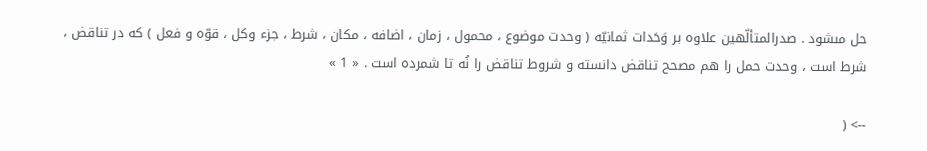حل مىشود . صدرالمتألّهين علاوه بر وَحَدات ثمانيّه ( وحدت موضوع ، محمول ، زمان ، اضافه ، مكان ، شرط ، جزء وكل ، قوّه و فعل ) كه در تناقض ، شرط است ، وحدت حمل را هم مصحح تناقض دانسته و شروط تناقض را نُه تا شمرده است . « 1 »

--> (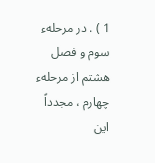1 ) . در مرحلهء سوم و فصل هشتم از مرحلهء چهارم ، مجدداً اين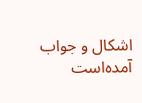اشكال و جواب آمده‌است